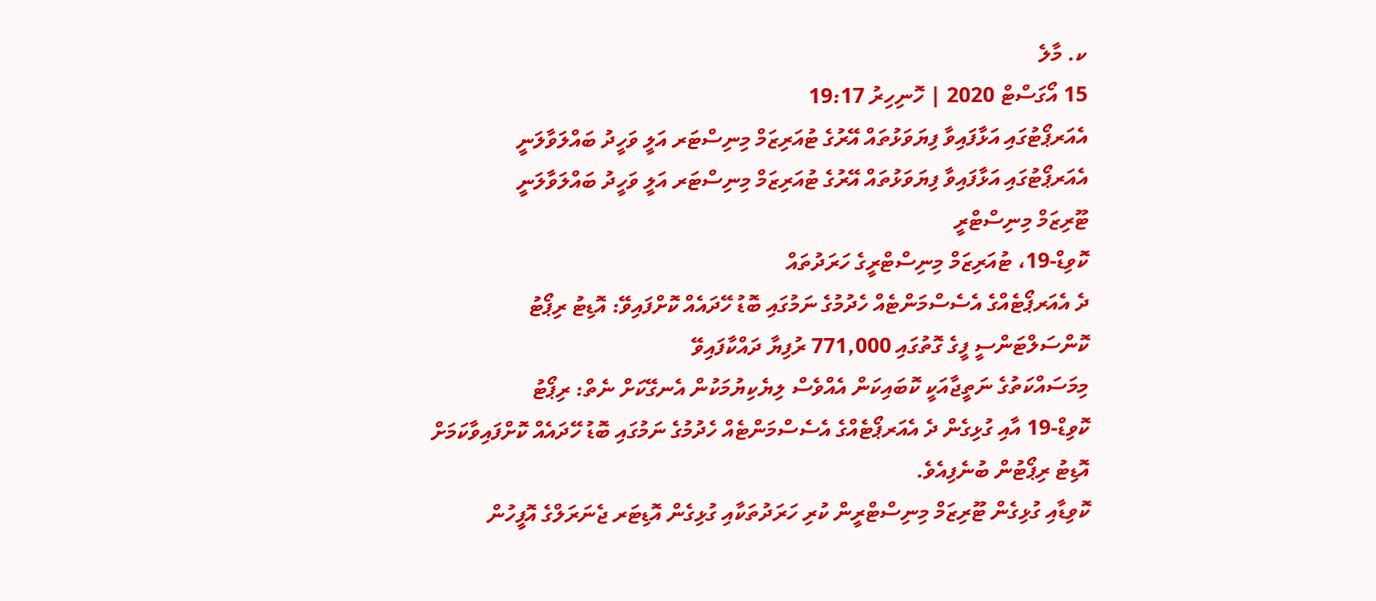ކ. މާލެ
15 އޯގަސްޓް 2020 | ހޮނިހިރު 19:17
އެއަރޕޯޓުގައި އަޅާފައިވާ ފިޔަވަޅުތައް އޭރުގެ ޓުއަރިޒަމް މިނިސްޓަރ އަލީ ވަހީދު ބައްލަވާލަނީ
އެއަރޕޯޓުގައި އަޅާފައިވާ ފިޔަވަޅުތައް އޭރުގެ ޓުއަރިޒަމް މިނިސްޓަރ އަލީ ވަހީދު ބައްލަވާލަނީ
ޓޫރިޒަމް މިނިސްޓްރީ
ކޮވިޑް-19، ޓުއަރިޒަމް މިނިސްޓްރީގެ ހަރަދުތައް
ދެ އެއަރޕޯޓެއްގެ އެސެސްމަންޓެއް ހެދުމުގެ ނަމުގައި ބޮޑު ހޭދައެއް ކޮށްފައިވޭ: އޮޑިޓު ރިޕޯޓު
ކޮންސަލްޓަންސީ ފީގެ ގޮތުގައި 771,000 ރުފިޔާ ދައްކާފައިވޭ
މިމަސައްކަތުގެ ނަތީޖާއަކީ ކޮބައިކަން އެއްވެސް ލިޔެކިޔުމަކުން އެނގޭކަށް ނެތް: ރިޕޯޓު
ކޮވިޑް-19 އާއި ގުޅިގެން ދެ އެއަރޕޯޓެއްގެ އެސެސްމަންޓެއް ހެދުމުގެ ނަމުގައި ބޮޑު ހޭދައެއް ކޮށްފައިވާކަމަށް އޮޑިޓު ރިޕޯޓުން ބުނެފިއެވެ.
ކޮވިޑާއި ގުޅިގެން ޓޫރިޒަމް މިނިސްޓްރީން ކުރި ހަރަދުތަކާއި ގުޅިގެން އޮޑިޓަރ ޖެނަރަލްގެ އޮފީހުން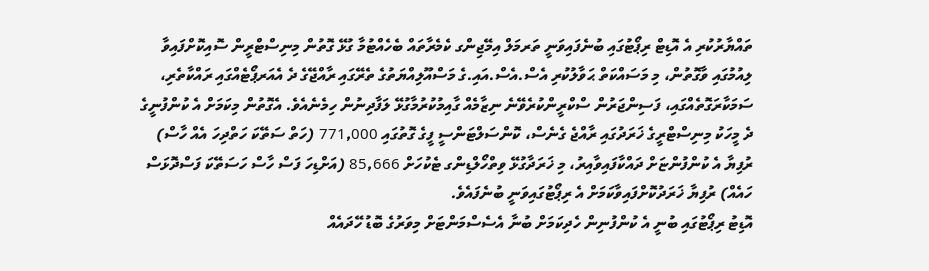ތައްޔާރުކުރި އެ އޮޑިޓް ރިޕޯޓުގައި ބުނެފައިވަނީ ތަރމަލް އިމޭޖިންގ ކެމެރާތައް ބެހެއްޓުމާ ގުޅޭ ގޮތުން މިނިސްޓްރީން ސޮއިކޮށްފައިވާ ލިއުމުގައި ވާގޮތުން، މި މަސައްކަތް ޙަވާލުކުރި އެސް.އެސް.އައި.ގެ މަސްއޫލިއްޔަތުގެ ތެރޭގައި ރާއްޖޭގެ ދެ އެއަރޕޯޓެއްގައި ރައްކާތެރި، ސަމަކާރަގޮތެއްގައި، ފަސިންޖަރުން ސްކްރީންކުރެވޭނެ ނިޒާމެއް ގާއިމުކުރުމާގުޅޭ ލަފާދިނުން ހިމެނެއެވެ. އެގޮތުން މިކަމަށް އެ ކުންފުނީގެ ދެ މީހަކު މިނިސްޓްރީގެ ޚަރަދުގައި ރާއްޖެ ގެނެސް، ކޮންސަލްޓަންސީ ފީގެ ގޮތުގައި 771,000 (ހަތް ސަތޭކަ ހަތްދިހަ އެއް ހާސް) ރުފިޔާ އެ ކުންފުންޏަށް ދައްކާފައިވާއިރު، މި ޚަރަދާގުޅޭ ވިތްހޯލްޑިންގ ޓެކުހަށް 85,666 (އަށްޑިހަ ފަސް ހާސް ހަސަތޭކަ ފަސްދޮޅަސް ހައެއް) ރުފިޔާ ޚަރަދުކޮށްފައިވާކަމަށް އެ ރިޕޯޓުގައިވަނީ ބުނެފައެވެ.
އޮޑިޓު ރިޕޯޓުގައި ބުނީ އެ ކުންފުނިން ހެދިކަމަށް ބުނާ އެސެސްމަންޓަށް މިވަރުގެ ބޮޑު ހޭދައެއް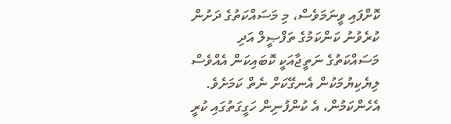ކޮށްފައި ވީނަމަވެސް، މި މަސައްކަތުގެ ދަށުން ކުރެވުނު ކަންކަމުގެ ތަފްޞީލް އަދި މަސައްކަތުގެ ނަތީޖާއަކީ ކޮބައިކަން އެއްވެސް ލިޔެކިޔުމަކުން އެނގޭކަށް ނެތް ކަމަށެވެ. އެހެންކަމުން، އެ ކުންފުނިން ހަގީގަތުގައި ކުރީ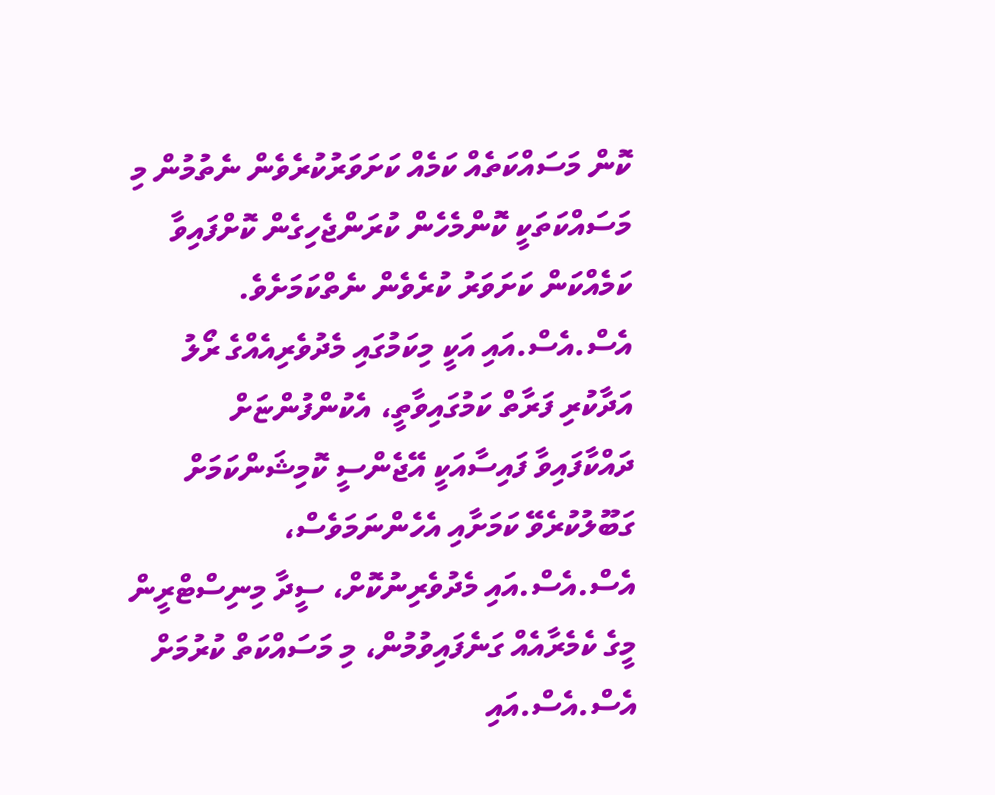ކޮން މަސައްކަތެއް ކަމެއް ކަށަވަރުކުރެވެން ނެތުމުން މި މަސައްކަތަކީ ކޮންމެހެން ކުރަންޖެހިގެން ކޮށްފައިވާ ކަމެއްކަން ކަށަވަރު ކުރެވެން ނެތްކަމަށެވެ.
އެސް.އެސް.އައި އަކީ މިކަމުގައި މެދުވެރިއެއްގެ ރޯލު އަދާކުރި ފަރާތް ކަމުގައިވާތީ، އެކުންފުންޏަށް ދައްކާފައިވާ ފައިސާއަކީ އޭޖެންސީ ކޮމިޝަންކަމަށް ގަބޫލުކުރެވޭ ކަމަށާއި އެހެންނަމަވެސް، އެސް.އެސް.އައި މެދުވެރިނުކޮށް، ސީދާ މިނިސްޓްރީން މީގެ ކެމެރާއެއް ގަނެފައިވުމުން، މި މަސައްކަތް ކުރުމަށް އެސް.އެސް.އައި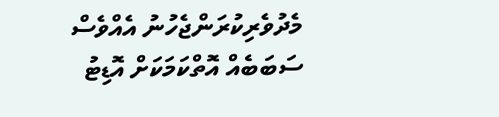މެދުވެރިކުރަންޖެހުނު އެއްވެސް ސަބަބެއް އޮތްކަމަކަށް އޮޑިޓު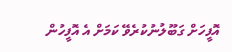އޮފީހަށް ގަބޫލުނުކުރެވޭ ކަމަށް އެ އޮފީހުން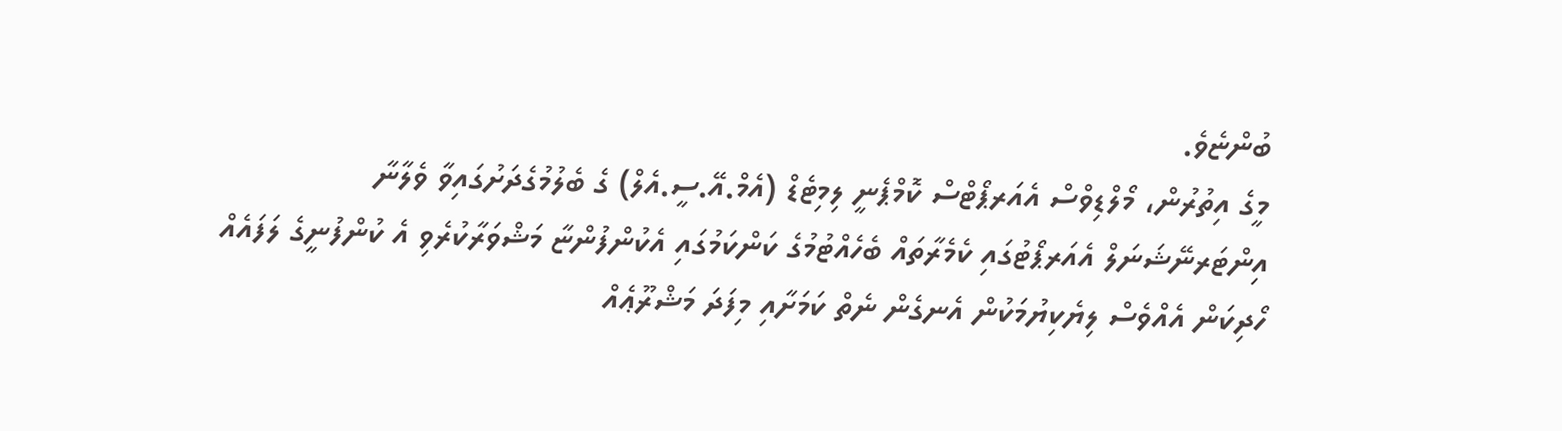ބުންޏެވެ.
މީގެ އިތުރުން، މޯލްޑިވްސް އެއަރޕޯޓްސް ކޮމްޕެނީ ލިމިޓެޑް (އެމް.އޭ.ސީ.އެލް) ގެ ބެލުމުގެދަށުގައިވާ ވެލާނާ އިންޓަރނޭޝަނަލް އެއަރޕޯޓުގައި ކެމެރާތައް ބެހެއްޓުމުގެ ކަންކަމުގައި އެކުންފުންޏާ މަޝްވަރާކުރެވި އެ ކުންފުނީގެ ލަފައެއް ހޯދިކަން އެއްވެސް ލިޔެކިޔުމަކުން އެނގެން ނެތް ކަމަށާއި މިފަދަ މަޝްރޫޢެއް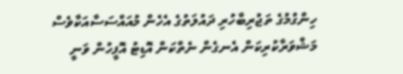ހިންގުމުގެ ތަޖުރިބާހުރި ދައުލަތުގެ އެހެން މުއައްސަސާއަކާވެސް މަޝްވަރާކުރިކަން އެނގެން ނެތްކަން އޮޑިޓު އޮފީހުން ވަނީ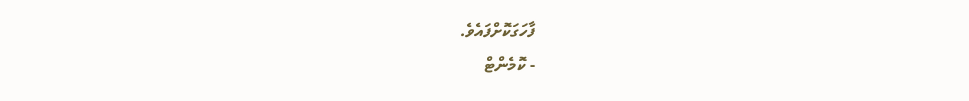ފާހަގަކޮށްފައެވެ.
- ކޮމެންޓް